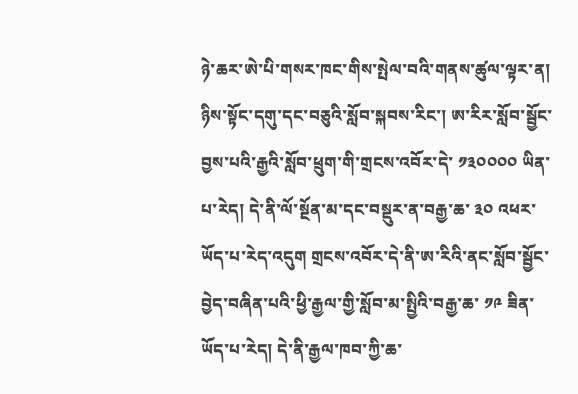ཉེ་ཆར་ཨེ་པི་གསར་ཁང་གིས་སྤེལ་བའི་གནས་ཚུལ་ལྟར་ན། ཉིས་སྟོང་དགུ་དང་བཅུའི་སློབ་སྐབས་རིང་། ཨ་རིར་སློབ་སྦྱོང་བྱས་པའི་རྒྱའི་སློབ་ཕྲུག་གི་གྲངས་འབོར་དེ་ ༡༣༠༠༠༠ ཡིན་པ་རེད། དེ་ནི་ལོ་སྔོན་མ་དང་བསྡུར་ན་བརྒྱ་ཆ་ ༣༠ འཕར་ཡོད་པ་རེད་འདུག གྲངས་འབོར་དེ་ནི་ཨ་རིའི་ནང་སློབ་སྦྱོང་བྱེད་བཞིན་པའི་ཕྱི་རྒྱལ་གྱི་སློབ་མ་སྤྱིའི་བརྒྱ་ཆ་ ༡༩ ཟིན་ཡོད་པ་རེད། དེ་ནི་རྒྱལ་ཁབ་ཀྱི་ཆ་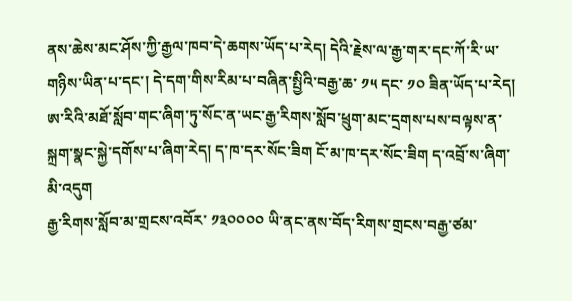ནས་ཆེས་མང་ཤོས་ཀྱི་རྒྱལ་ཁབ་དེ་ཆགས་ཡོད་པ་རེད། དེའི་རྗེས་ལ་རྒྱ་གར་དང་ཀོ་རི་ཡ་གཉིས་ཡིན་པ་དང་། དེ་དག་གིས་རིམ་པ་བཞིན་སྤྱིའི་བརྒྱ་ཆ་ ༡༥ དང་ ༡༠ ཟིན་ཡོད་པ་རེད།
ཨ་རིའི་མཐོ་སློབ་གང་ཞིག་ཏུ་སོང་ན་ཡང་རྒྱ་རིགས་སློབ་ཕྲུག་མང་དྲགས་པས་བལྟས་ན་སྐྲག་སྣང་སྐྱེ་དགོས་པ་ཞིག་རེད། ད་ཁ་དར་སོང་ཟིག ངོ་མ་ཁ་དར་སོང་ཟིག ད་འབྲོ་ས་ཞིག་མི་འདུག
རྒྱ་རིགས་སློབ་མ་གྲངས་འབོར་ ༡༣༠༠༠༠ ཡི་ནང་ནས་བོད་རིགས་གྲངས་བརྒྱ་ཙམ་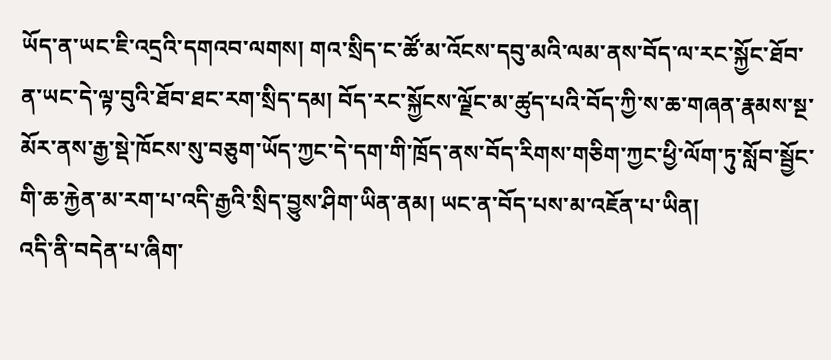ཡོད་ན་ཡང་ཇི་འདྲའི་དགའབ་ལགས། གའ་སྲིད་ང་ཚོ་མ་འོངས་དབུ་མའི་ལམ་ནས་བོད་ལ་རང་སྐྱོང་ཐོབ་ན་ཡང་དེ་ལྟ་བུའི་ཐོབ་ཐང་རག་སྲིད་དམ། བོད་རང་སྐྱོངས་ལྗོང་མ་ཚུད་པའི་བོད་ཀྱི་ས་ཆ་གཞན་རྣམས་སྔ་མོར་ནས་རྒྱ་སྡེ་ཁོངས་སུ་བཅུག་ཡོད་ཀྱང་དེ་དག་གི་ཁྲོད་ནས་བོད་རིགས་གཅིག་ཀྱང་ཕྱི་ལོག་ཏུ་སློབ་སྦྱོང་གི་ཆ་རྐྱེན་མ་རག་པ་འདི་རྒྱའི་སྲིད་བྱུས་ཤིག་ཡིན་ནམ། ཡང་ན་བོད་པས་མ་འཇོན་པ་ཡིན།
འདི་ནི་བདེན་པ་ཞིག་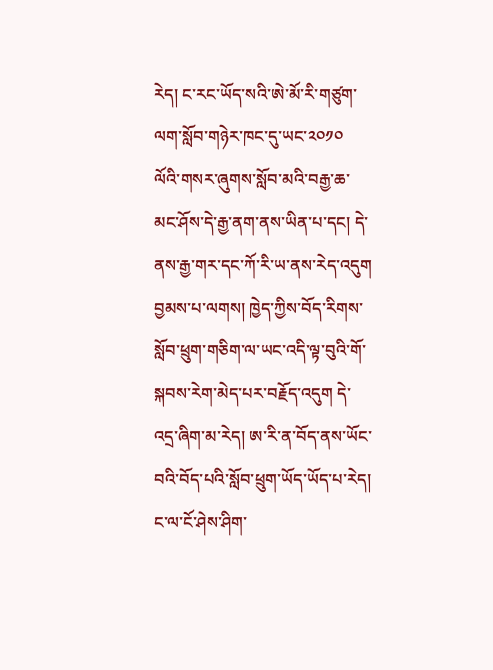རེད། ང་རང་ཡོད་སའི་ཨེ་མོ་རི་གཙུག་ལག་སློབ་གཉེར་ཁང་དུ་ཡང་༢༠༡༠ ལོའི་གསར་ཞུགས་སློབ་མའི་བརྒྱ་ཆ་མང་ཤོས་དེ་རྒྱ་ནག་ནས་ཡིན་པ་དང། དེ་ནས་རྒྱ་གར་དང་ཀོ་རི་ཡ་ནས་རེད་འདུག
བྱམས་པ་ལགས། ཁྱེད་ཀྱིས་བོད་རིགས་སློབ་ཕྲུག་གཅིག་ལ་ཡང་འདི་ལྟ་བུའི་གོ་སྐབས་རེག་མེད་པར་བརྗོད་འདུག དེ་འདྲ་ཞིག་མ་རེད། ཨ་རི་ན་བོད་ནས་ཡོང་བའི་བོད་པའི་སློབ་ཕྲུག་ཡོད་ཡོད་པ་རེད། ང་ལ་ངོ་ཤེས་ཤིག་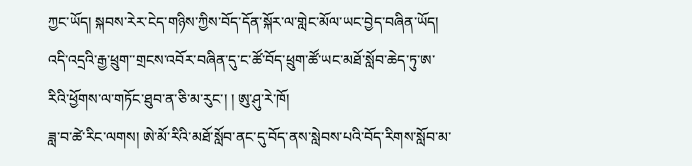ཀྱང་ཡོད། སྐབས་རེར་ངེད་གཉིས་ཀྱིས་བོད་དོན་སྐོར་ལ་གླེང་མོལ་ཡང་བྱེད་བཞིན་ཡོད།
འདི་འདྲའི་རྒྱ་ཕྲུག་་གྲངས་འབོར་བཞིན་དུ་ང་ཚོ་བོད་ཕྲུག་ཚོ་ཡང་མཐོ་སློབ་ཆེད་ཏུ་ཨ་རིའི་ཕྱོགས་ལ་གཏོང་ཐུབ་ན་ཅི་མ་རུང་། ། ཨུ་ཤུ་རེ་ཁོ།
ཟླ་བ་ཚེ་རིང་ལགས། ཨེ་མོ་རིའི་མཐོ་སློབ་ནང་དུ་བོད་ནས་སླེབས་པའི་བོད་རིགས་སློབ་མ་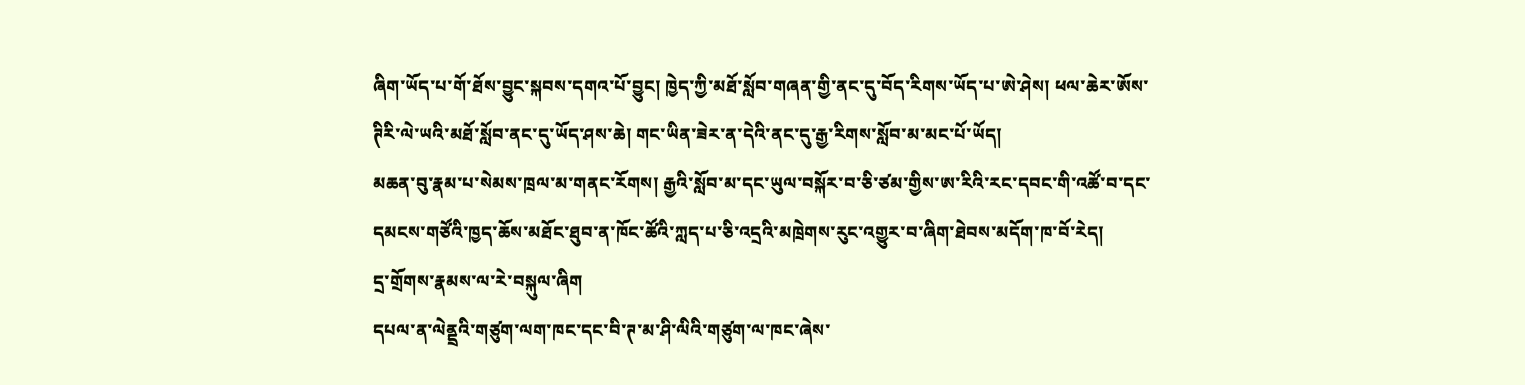ཞིག་ཡོད་པ་གོ་ཐོས་བྱུང་སྐབས་དགའ་པོ་བྱུང། ཁྱེད་ཀྱི་མཐོ་སློབ་གཞན་གྱི་ནང་དུ་བོད་རིགས་ཡོད་པ་ཨེ་ཤེས། ཕལ་ཆེར་ཨོས་ཊིརི་ལེ་ཡའི་མཐོ་སློབ་ནང་དུ་ཡོད་ཤས་ཆེ། གང་ཡིན་ཟེར་ན་དེའི་ནང་དུ་རྒྱ་རིགས་སློབ་མ་མང་པོ་ཡོད།
མཆན་བུ་རྣམ་པ་སེམས་ཁྲལ་མ་གནང་རོགས། རྒྱའི་སློབ་མ་དང་ཡུལ་བསྐོར་བ་ཅི་ཙམ་གྱིས་ཨ་རིའི་རང་དབང་གི་འཚོ་བ་དང་དམངས་གཙོའི་ཁྱད་ཆོས་མཐོང་ཐུབ་ན་ཁོང་ཚོའི་ཀླད་པ་ཅི་འདྲའི་མཁྲེགས་རུང་འགྱུར་བ་ཞིག་ཐེབས་མདོག་ཁ་བོ་རེད།
དྲ་གྲོགས་རྣམས་ལ་རེ་བསྐུལ་ཞིག
དཔལ་ན་ལེནྡྲའི་གཙུག་ལག་ཁང་དང་བི་ཊ་མ་ཤི་ལིའི་གཙུག་ལ་ཁང་ཞེས་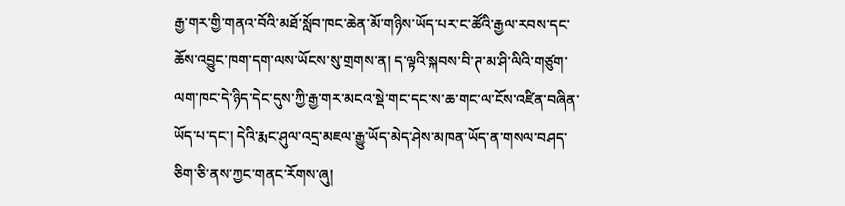རྒྱ་གར་གྱི་གནའ་བོའི་མཐོ་སློབ་ཁང་ཆེན་མོ་གཉིས་ཡོད་པར་ང་ཚོའི་རྒྱལ་རབས་དང་ཆོས་འབྱུང་ཁག་དག་ལས་ཡོངས་སུ་གྲགས་ན། ད་ལྟའི་སྐབས་བི་ཊ་མ་ཤི་ལིའི་གཙུག་ལག་ཁང་དེ་ཉིད་དེང་དུས་ཀྱི་རྒྱ་གར་མངའ་སྡེ་གང་དང་ས་ཆ་གང་ལ་ངོས་འཛིན་བཞིན་ཡོད་པ་དང་། དེའི་རྨང་ཤུལ་འདྲ་མཇལ་རྒྱུ་ཡོད་མེད་ཤེས་མཁན་ཡོད་ན་གསལ་བཤད་ཅིག་ཅི་ནས་ཀྱང་གནང་རོགས་ཞུ།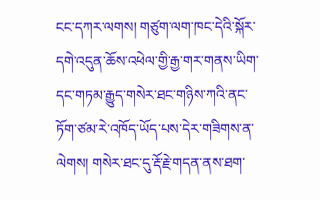ངང་དཀར་ལགས། གཙུག་ལག་ཁང་དེའི་སྐོར་དགེ་འདུན་ཆོས་འཕེལ་གྱི་རྒྱ་གར་གནས་ཡིག་དང་གཏམ་རྒྱུད་གསེར་ཐང་གཉིས་ཀའི་ནང་ཏོག་ཙམ་རེ་འཁོད་ཡོད་པས་དེར་གཟིགས་ན་ལེགས། གསེར་ཐང་དུ་རྡོ་རྗེ་གདན་ནས་ཐག་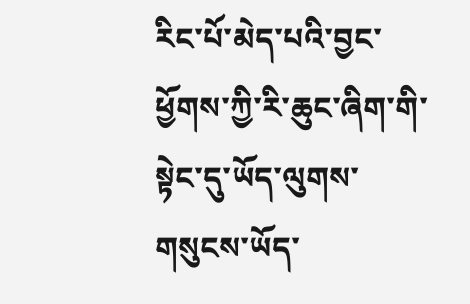རིང་པོ་མེད་པའི་བྱང་ཕྱོགས་ཀྱི་རི་ཆུང་ཞིག་གི་སྟེང་དུ་ཡོད་ལུགས་གསུངས་ཡོད་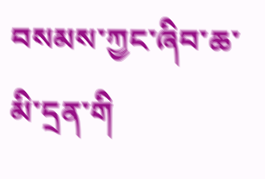བསམས་ཀྱང་ཞིབ་ཆ་མི་དྲན་གི